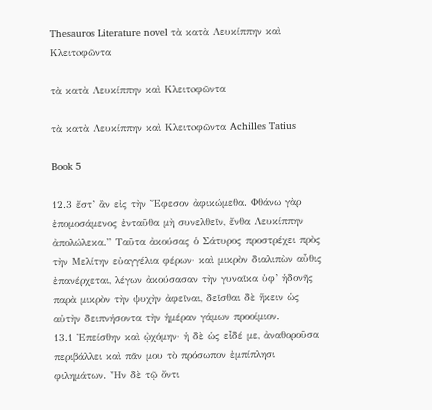Thesauros Literature novel τὰ κατὰ Λευκίππην καὶ Kλειτoφῶντα

τὰ κατὰ Λευκίππην καὶ Kλειτoφῶντα

τὰ κατὰ Λευκίππην καὶ Kλειτoφῶντα Achilles Tatius

Book 5

12.3 ἔστ’ ἂν εἰς τὴν Ἔφεσον ἀφικώμεθα. Φθάνω γὰρ ἐπομοσάμενος ἐνταῦθα μὴ συνελθεῖν, ἔνθα Λευκίππην ἀπολώλεκα.” Ταῦτα ἀκούσας ὁ Σάτυρος προστρέχει πρὸς τὴν Μελίτην εὐαγγέλια φέρων· καὶ μικρὸν διαλιπὼν αὖθις ἐπανέρχεται, λέγων ἀκούσασαν τὴν γυναῖκα ὑφ’ ἡδονῆς παρὰ μικρὸν τὴν ψυχὴν ἀφεῖναι, δεῖσθαι δὲ ἥκειν ὡς αὐτὴν δειπνήσοντα τὴν ἡμέραν γάμων προοίμιον.
13.1 Ἐπείσθην καὶ ᾠχόμην· ἡ δὲ ὡς εἶδέ με, ἀναθοροῦσα περιβάλλει καὶ πᾶν μου τὸ πρόσωπον ἐμπίπλησι φιλημάτων. Ἦν δὲ τῷ ὄντι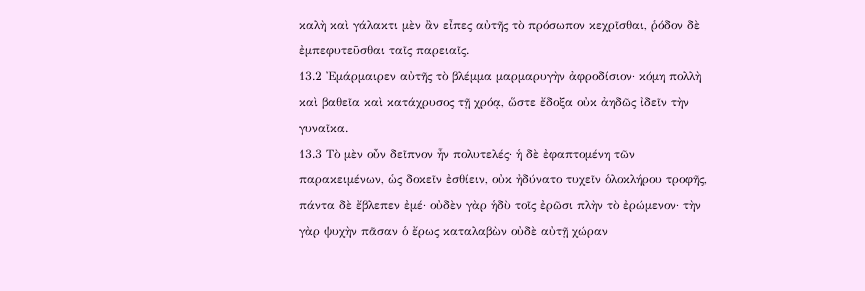καλὴ καὶ γάλακτι μὲν ἂν εἶπες αὐτῆς τὸ πρόσωπον κεχρῖσθαι, ῥόδον δὲ ἐμπεφυτεῦσθαι ταῖς παρειαῖς.
13.2 Ἐμάρμαιρεν αὐτῆς τὸ βλέμμα μαρμαρυγὴν ἀφροδίσιον· κόμη πολλὴ καὶ βαθεῖα καὶ κατάχρυσος τῇ χρόᾳ, ὥστε ἔδοξα οὐκ ἀηδῶς ἰδεῖν τὴν γυναῖκα.
13.3 Τὸ μὲν οὖν δεῖπνον ἦν πολυτελές· ἡ δὲ ἐφαπτομένη τῶν παρακειμένων, ὡς δοκεῖν ἐσθίειν, οὐκ ἠδύνατο τυχεῖν ὁλοκλήρου τροφῆς, πάντα δὲ ἔβλεπεν ἐμέ· οὐδὲν γὰρ ἡδὺ τοῖς ἐρῶσι πλὴν τὸ ἐρώμενον· τὴν γὰρ ψυχὴν πᾶσαν ὁ ἔρως καταλαβὼν οὐδὲ αὐτῇ χώραν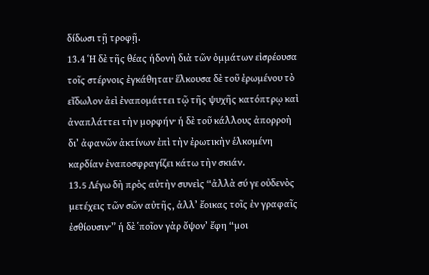δίδωσι τῇ τροφῇ.
13.4 Ἡ δὲ τῆς θέας ἡδονὴ διὰ τῶν ὀμμάτων εἰσρέουσα τοῖς στέρνοις ἐγκάθηται· ἕλκουσα δὲ τοῦ ἐρωμένου τὸ εἴδωλον ἀεὶ ἐναπομάττει τῷ τῆς ψυχῆς κατόπτρῳ καὶ ἀναπλάττει τὴν μορφήν· ἡ δὲ τοῦ κάλλους ἀπορροὴ δι’ ἀφανῶν ἀκτίνων ἐπὶ τὴν ἐρωτικὴν ἑλκομένη καρδίαν ἐναποσφραγίζει κάτω τὴν σκιάν.
13.5 Λέγω δὴ πρὸς αὐτὴν συνεὶς “ἀλλὰ σύ γε οὐδενὸς μετέχεις τῶν σῶν αὐτῆς, ἀλλ’ ἔοικας τοῖς ἐν γραφαῖς ἐσθίουσιν·” ἡ δὲ ʽποῖον γὰρ ὄψον’ ἔφη “μοι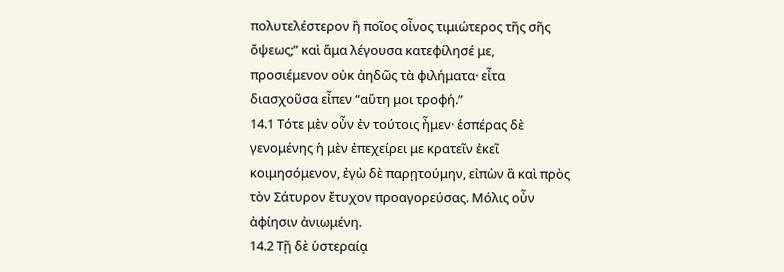πολυτελέστερον ἢ ποῖος οἶνος τιμιώτερος τῆς σῆς ὄψεως;” καὶ ἅμα λέγουσα κατεφίλησέ με, προσιέμενον οὐκ ἀηδῶς τὰ φιλήματα· εἶτα διασχοῦσα εἶπεν “αὕτη μοι τροφή.”
14.1 Τότε μὲν οὖν ἐν τούτοις ἦμεν· ἑσπέρας δὲ γενομένης ἡ μὲν ἐπεχείρει με κρατεῖν ἐκεῖ κοιμησόμενον, ἐγὼ δὲ παρῃτούμην, εἰπὼν ἃ καὶ πρὸς τὸν Σάτυρον ἔτυχον προαγορεύσας. Μόλις οὖν ἀφίησιν ἀνιωμένη.
14.2 Τῇ δὲ ὑστεραίᾳ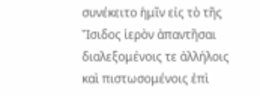συνέκειτο ἡμῖν εἰς τὸ τῆς Ἴσιδος ἱερὸν ἀπαντῆσαι διαλεξομένοις τε ἀλλήλοις καὶ πιστωσομένοις ἐπὶ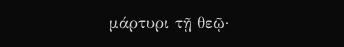μάρτυρι τῇ θεῷ·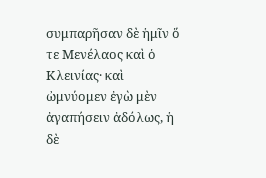συμπαρῆσαν δὲ ἡμῖν ὅ τε Μενέλαος καὶ ὁ Κλεινίας· καὶ ὠμνύομεν ἐγὼ μὲν ἀγαπήσειν ἀδόλως, ἡ δὲ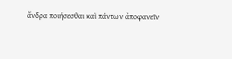ἄνδρα ποιήσεσθαι καὶ πάντων ἀποφανεῖν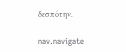δεσπότην.

nav.navigate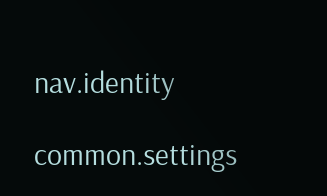nav.identity

common.settings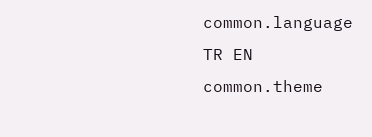common.language
TR EN
common.theme